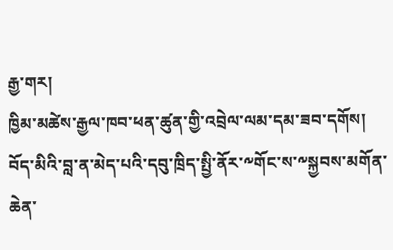རྒྱ་གར།
ཁྱིམ་མཚེས་རྒྱལ་ཁབ་ཕན་ཚུན་གྱི་འབྲེལ་ལམ་དམ་ཟབ་དགོས།
བོད་མིའི་བླ་ན་མེད་པའི་དབུ་ཁྲིད་སྤྱི་ནོར་༸གོང་ས་༸སྐྱབས་མགོན་ཆེན་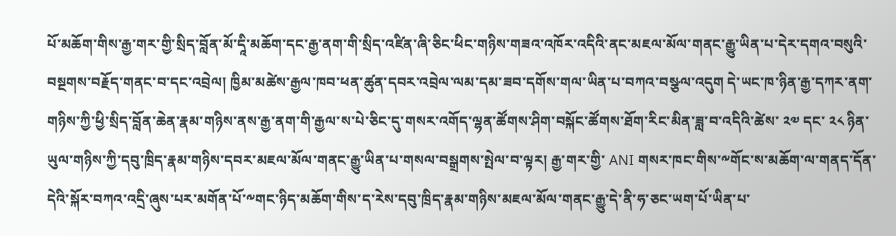པོ་མཆོག་གིས་རྒྱ་གར་གྱི་སྲིད་བློན་མོ་དཱི་མཆོག་དང་རྒྱ་ནག་གི་སྲིད་འཛིན་ཞི་ཅིང་ཕིང་གཉིས་གཟའ་འཁོར་འདིའི་ནང་མཇལ་མོལ་གནང་རྒྱུ་ཡིན་པ་དེར་དགའ་བསུའི་བསྔགས་བརྗོད་གནང་བ་དང་འབྲེལ། ཁྱིམ་མཚེས་རྒྱལ་ཁབ་ཕན་ཚུན་དབར་འབྲེལ་ལམ་དམ་ཟབ་དགོས་གལ་ཡིན་པ་བཀའ་བསྩལ་འདུག དེ་ཡང་ཁ་ཉིན་རྒྱ་དཀར་ནག་གཉིས་ཀྱི་ཕྱི་སྲིད་བློན་ཆེན་རྣམ་གཉིས་ནས་རྒྱ་ནག་གི་རྒྱལ་ས་པེ་ཅིང་དུ་གསར་འགོད་ལྷན་ཚོགས་ཤིག་བསྐོང་ཚོགས་ཐོག་རིང་མིན་ཟླ་བ་འདིའི་ཚེས་ ༢༧ དང་ ༢༨ ཉིན་ཡུལ་གཉིས་ཀྱི་དབུ་ཁྲིད་རྣམ་གཉིས་དབར་མཇལ་མོལ་གནང་རྒྱུ་ཡིན་པ་གསལ་བསྒྲགས་སྤེལ་བ་ལྟར། རྒྱ་གར་གྱི་ ANI གསར་ཁང་གིས་༸གོང་ས་མཆོག་ལ་གནད་དོན་དེའི་སྐོར་བཀའ་འདྲི་ཞུས་པར་མགོན་པོ་༸གང་ཉིད་མཆོག་གིས་ད་རེས་དབུ་ཁྲིད་རྣམ་གཉིས་མཇལ་མོལ་གནང་རྒྱུ་དེ་ནི་ཧ་ཅང་ཡག་པོ་ཡིན་པ་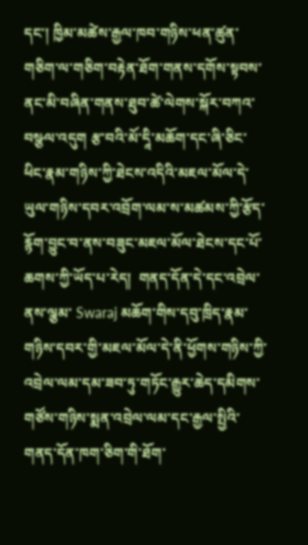དང་། ཁྱིམ་མཚེས་རྒྱལ་ཁབ་གཉིས་ཕན་ཚུན་གཅིག་ལ་གཅིག་བརྟེན་ཐོག་གནས་དགོས་སྟབས་ནང་མི་བཞིན་གནས་ཐུབ་ཚེ་ལེགས་སྐོར་བཀའ་བསྩལ་འདུག རྩ་བའི་མོ་དཱི་མཆོག་དང་ཞི་ཅིང་ཕིང་རྣམ་གཉིས་ཀྱི་ཐེངས་འདིའི་མཇལ་མོལ་དེ་ཡུལ་གཉིས་དབར་འབྲོག་ལམ་ས་མཚམས་ཀྱི་རྩོད་རྙོག་བྱུང་བ་ནས་བཟུང་མཇལ་མོལ་ཐེངས་དང་པོ་ཆགས་ཀྱི་ཡོད་པ་རེད།  གནད་དོན་དེ་དང་འབྲེལ་ནས་ལྕམ་ Swaraj མཆོག་གིས་དབུ་ཁྲིད་རྣམ་གཉིས་དབར་གྱི་མཇལ་མོལ་དེ་ནི་ཕྱོགས་གཉིས་ཀྱི་འབྲེལ་ལམ་དམ་ཟབ་ཏུ་གཏོང་རྒྱུར་ཆེད་དམིགས་གཙོས་གཉིས་སྨན་འབྲེལ་ལམ་དང་རྒྱལ་སྤྱིའི་གནད་དོན་ཁག་ཅིག་གི་ཐོག་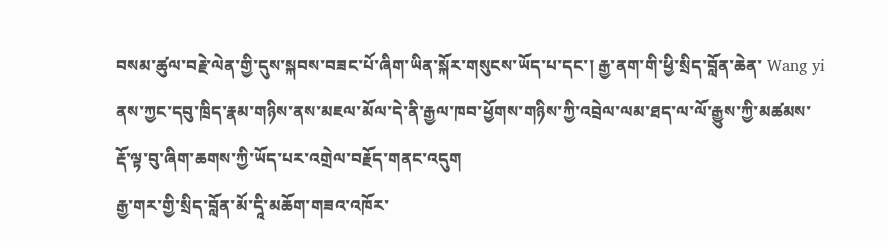བསམ་ཚུལ་བརྗེ་ལེན་གྱི་དུས་སྐབས་བཟང་པོ་ཞིག་ཡིན་སྐོར་གསུངས་ཡོད་པ་དང་། རྒྱ་ནག་གི་ཕྱི་སྲིད་བློན་ཆེན་ Wang yi ནས་ཀྱང་དབུ་ཁྲིད་རྣམ་གཉིས་ནས་མཇལ་མོལ་དེ་ནི་རྒྱལ་ཁབ་ཕྱོགས་གཉིས་ཀྱི་འབྲེལ་ལམ་ཐད་ལ་ལོ་རྒྱུས་ཀྱི་མཚམས་རྡོ་ལྟ་བུ་ཞིག་ཆགས་ཀྱི་ཡོད་པར་འགྲེལ་བརྗོད་གནང་འདུག
རྒྱ་གར་གྱི་སྲིད་བློན་མོ་དཱི་མཆོག་གཟའ་འཁོར་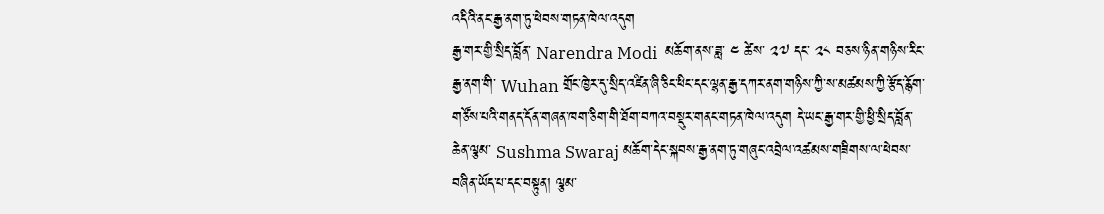འདིའི་ནང་རྒྱ་ནག་ཏུ་ཕེབས་གཏན་ཁེལ་འདུག
རྒྱ་གར་གྱི་སྲིད་བློན་ Narendra Modi  མཆོག་ནས་ཟླ་ ༤ ཚེས་ ༢༧ དང་ ༢༨ བཅས་ཉིན་གཉིས་རིང་རྒྱ་ནག་གི་ Wuhan གྲོང་ཁྱེར་དུ་སྲིད་འཛིན་ཞི་ཅིང་ཕིང་དང་ལྷན་རྒྱ་དཀར་ནག་གཉིས་ཀྱི་ས་མཚམས་ཀྱི་རྩོད་རྙོག་གཙོས་པའི་གནད་དོན་གཞན་ཁག་ཅིག་གི་ཐོག་བཀའ་བསྡུར་གནང་གཏན་ཁེལ་འདུག དེ་ཡང་རྒྱ་གར་གྱི་ཕྱི་སྲིད་བློན་ཆེན་ལྕམ་ Sushma Swaraj མཆོག་དེང་སྐབས་རྒྱ་ནག་ཏུ་གཞུང་འབྲེལ་འཚམས་གཟིགས་ལ་ཕེབས་བཞིན་ཡོད་པ་དང་བསྟུན། ལྕམ་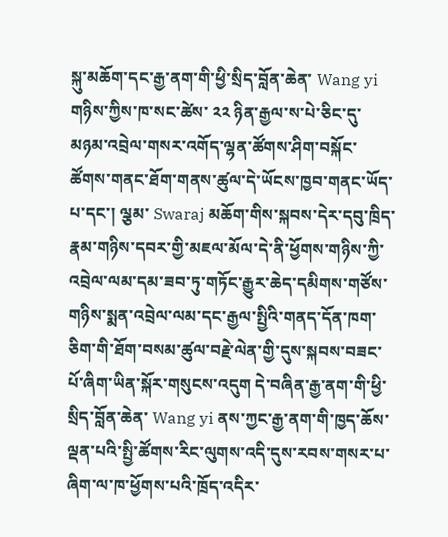སྐུ་མཆོག་དང་རྒྱ་ནག་གི་ཕྱི་སྲིད་བློན་ཆེན་ Wang yi གཉིས་ཀྱིས་ཁ་སང་ཚེས་ ༢༢ ཉིན་རྒྱལ་ས་པེ་ཅིང་དུ་མཉམ་འབྲེལ་གསར་འགོད་ལྷན་ཚོགས་ཤིག་བསྐོང་ཚོགས་གནང་ཐོག་གནས་ཚུལ་དེ་ཡོངས་ཁྱབ་གནང་ཡོད་པ་དང་། ལྕམ་ Swaraj མཆོག་གིས་སྐབས་དེར་དབུ་ཁྲིད་རྣམ་གཉིས་དབར་གྱི་མཇལ་མོལ་དེ་ནི་ཕྱོགས་གཉིས་ཀྱི་འབྲེལ་ལམ་དམ་ཟབ་ཏུ་གཏོང་རྒྱུར་ཆེད་དམིགས་གཙོས་གཉིས་སྨན་འབྲེལ་ལམ་དང་རྒྱལ་སྤྱིའི་གནད་དོན་ཁག་ཅིག་གི་ཐོག་བསམ་ཚུལ་བརྗེ་ལེན་གྱི་དུས་སྐབས་བཟང་པོ་ཞིག་ཡིན་སྐོར་གསུངས་འདུག དེ་བཞིན་རྒྱ་ནག་གི་ཕྱི་སྲིད་བློན་ཆེན་ Wang yi ནས་ཀྱང་རྒྱ་ནག་གི་ཁྱད་ཆོས་ལྡན་པའི་སྤྱི་ཚོགས་རིང་ལུགས་འདི་དུས་རབས་གསར་པ་ཞིག་ལ་ཁ་ཕྱོགས་པའི་ཁྲོད་འདིར་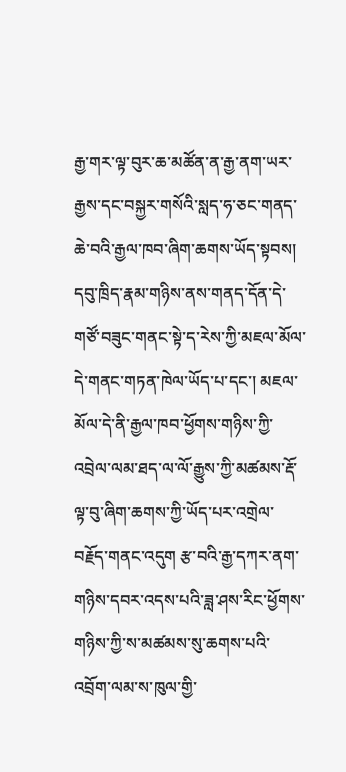རྒྱ་གར་ལྟ་བུར་ཆ་མཚོན་ན་རྒྱ་ནག་ཡར་རྒྱས་དང་བསྐྱར་གསོའི་སླད་ཧ་ཅང་གནད་ཆེ་བའི་རྒྱལ་ཁབ་ཞིག་ཆགས་ཡོད་སྟབས། དབུ་ཁྲིད་རྣམ་གཉིས་ནས་གནད་དོན་དེ་གཙོ་བཟུང་གནང་སྟེ་ད་རེས་ཀྱི་མཇལ་མོལ་དེ་གནང་གཏན་ཁེལ་ཡོད་པ་དང་། མཇལ་མོལ་དེ་ནི་རྒྱལ་ཁབ་ཕྱོགས་གཉིས་ཀྱི་འབྲེལ་ལམ་ཐད་ལ་ལོ་རྒྱུས་ཀྱི་མཚམས་རྡོ་ལྟ་བུ་ཞིག་ཆགས་ཀྱི་ཡོད་པར་འགྲེལ་བརྗོད་གནང་འདུག རྩ་བའི་རྒྱ་དཀར་ནག་གཉིས་དབར་འདས་པའི་ཟླ་ཤས་རིང་ཕྱོགས་གཉིས་ཀྱི་ས་མཚམས་སུ་ཆགས་པའི་འབྲོག་ལམ་ས་ཁུལ་གྱི་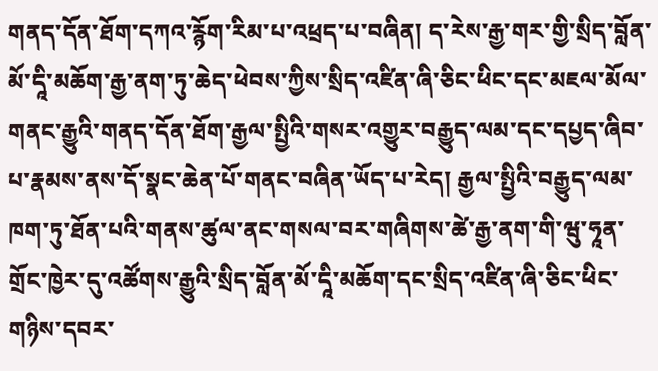གནད་དོན་ཐོག་དཀའ་རྙོག་རིམ་པ་འཕྲད་པ་བཞིན། ད་རེས་རྒྱ་གར་གྱི་སྲིད་བློན་མོ་དཱི་མཆོག་རྒྱ་ནག་ཏུ་ཆེད་ཕེབས་ཀྱིས་སྲིད་འཛིན་ཞི་ཅིང་ཕིང་དང་མཇལ་མོལ་གནང་རྒྱུའི་གནད་དོན་ཐོག་རྒྱལ་སྤྱིའི་གསར་འགྱུར་བརྒྱུད་ལམ་དང་དཔྱད་ཞིབ་པ་རྣམས་ནས་དོ་སྣང་ཆེན་པོ་གནང་བཞིན་ཡོད་པ་རེད། རྒྱལ་སྤྱིའི་བརྒྱུད་ལམ་ཁག་ཏུ་ཐོན་པའི་གནས་ཚུལ་ནང་གསལ་བར་གཞིགས་ཚེ་རྒྱ་ནག་གི་ཝུ་ཧཱན་གྲོང་ཁྱེར་དུ་འཚོགས་རྒྱུའི་སྲིད་བློན་མོ་དཱི་མཆོག་དང་སྲིད་འཛིན་ཞི་ཅིང་ཕིང་གཉིས་དབར་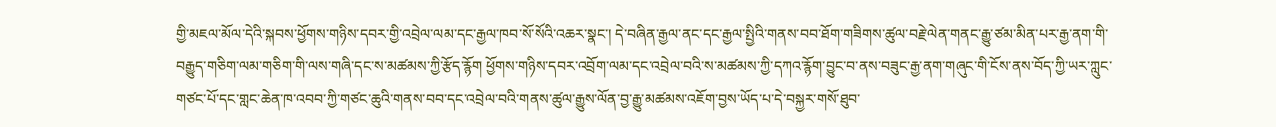གྱི་མཇལ་མོལ་དེའི་སྐབས་ཕྱོགས་གཉིས་དབར་གྱི་འབྲེལ་ལམ་དང་རྒྱལ་ཁབ་སོ་སོའི་འཆར་སྣང་། དེ་བཞིན་རྒྱལ་ནང་དང་རྒྱལ་སྤྱིའི་གནས་བབ་ཐོག་གཟིགས་ཚུལ་བརྗེ་ལེན་གནང་རྒྱུ་ཙམ་མིན་པར་རྒྱ་ནག་གི་བརྒྱུད་གཅིག་ལམ་གཅིག་གི་ལས་གཞི་དང་ས་མཚམས་ཀྱི་རྩོད་རྙོག ཕྱོགས་གཉིས་དབར་འབྲོག་ལམ་དང་འབྲེལ་བའི་ས་མཚམས་ཀྱི་དཀའ་རྙོག་བྱུང་བ་ནས་བཟུང་རྒྱ་ནག་གཞུང་གི་ངོས་ནས་བོད་ཀྱི་ཡར་ཀླུང་གཙང་པོ་དང་གླང་ཆེན་ཁ་འབབ་ཀྱི་གཙང་ཆུའི་གནས་བབ་དང་འབྲེལ་བའི་གནས་ཚུལ་རྒྱུས་ལོན་བྱ་རྒྱུ་མཚམས་འཇོག་བྱས་ཡོད་པ་དེ་བསྐྱར་གསོ་ཐུབ་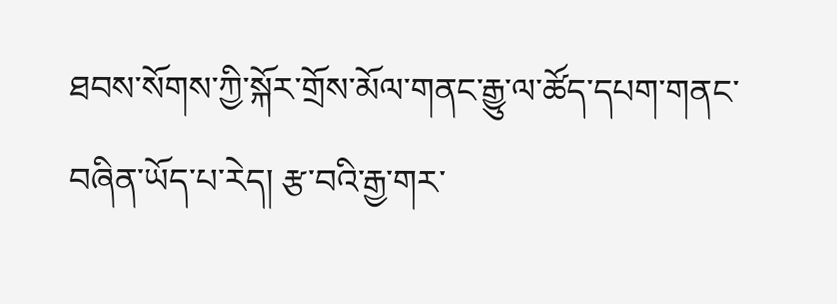ཐབས་སོགས་ཀྱི་སྐོར་གྲོས་མོལ་གནང་རྒྱུ་ལ་ཚོད་དཔག་གནང་བཞིན་ཡོད་པ་རེད། རྩ་བའི་རྒྱ་གར་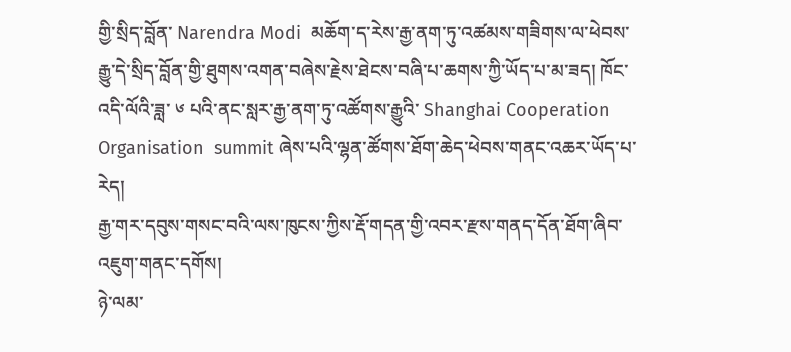གྱི་སྲིད་བློན་ Narendra Modi  མཆོག་ད་རེས་རྒྱ་ནག་ཏུ་འཚམས་གཟིགས་ལ་ཕེབས་རྒྱུ་དེ་སྲིད་བློན་གྱི་ཐུགས་འགན་བཞེས་རྗེས་ཐེངས་བཞི་པ་ཆགས་ཀྱི་ཡོད་པ་མ་ཟད། ཁོང་འདི་ལོའི་ཟླ་ ༦ པའི་ནང་སླར་རྒྱ་ནག་ཏུ་འཚོགས་རྒྱུའི་ Shanghai Cooperation Organisation  summit ཞེས་པའི་ལྷན་ཚོགས་ཐོག་ཆེད་ཕེབས་གནང་འཆར་ཡོད་པ་རེད།
རྒྱ་གར་དབུས་གསང་བའི་ལས་ཁུངས་ཀྱིས་རྡོ་གདན་གྱི་འབར་རྫས་གནད་དོན་ཐོག་ཞིབ་འཇུག་གནང་དགོས།
ཉེ་ལམ་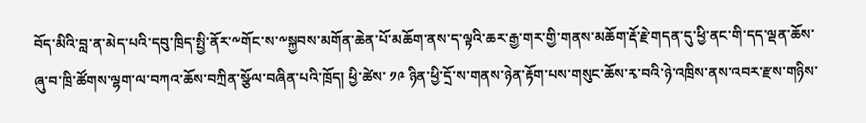བོད་མིའི་བླ་ན་མེད་པའི་དབུ་ཁྲིད་སྤྱི་ནོར་༸གོང་ས་༸སྐྱབས་མགོན་ཆེན་པོ་མཆོག་ནས་ད་ལྟའི་ཆར་རྒྱ་གར་གྱི་གནས་མཆོག་རྡོ་རྗེ་གདན་དུ་ཕྱི་ནང་གི་དད་ལྡན་ཆོས་ཞུ་བ་ཁྲི་ཚོགས་ལྷག་ལ་བཀའ་ཆོས་བཀྲིན་སྩོལ་བཞིན་པའི་ཁྲོད། ཕྱི་ཚེས་ ༡༩ ཉིན་ཕྱི་དྲོ་ས་གནས་ཉེན་རྟོག་པས་གསུང་ཆོས་རྭ་བའི་ཉེ་འཁྲིས་ནས་འབར་རྫས་གཉིས་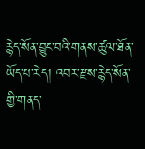རྙེད་སོན་བྱུང་བའི་གནས་ཚུལ་ཐོན་ཡོད་པ་རེད། འབར་རྫས་རྙེད་སོན་གྱི་གནད་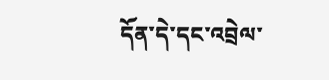དོན་དེ་དང་འབྲེལ་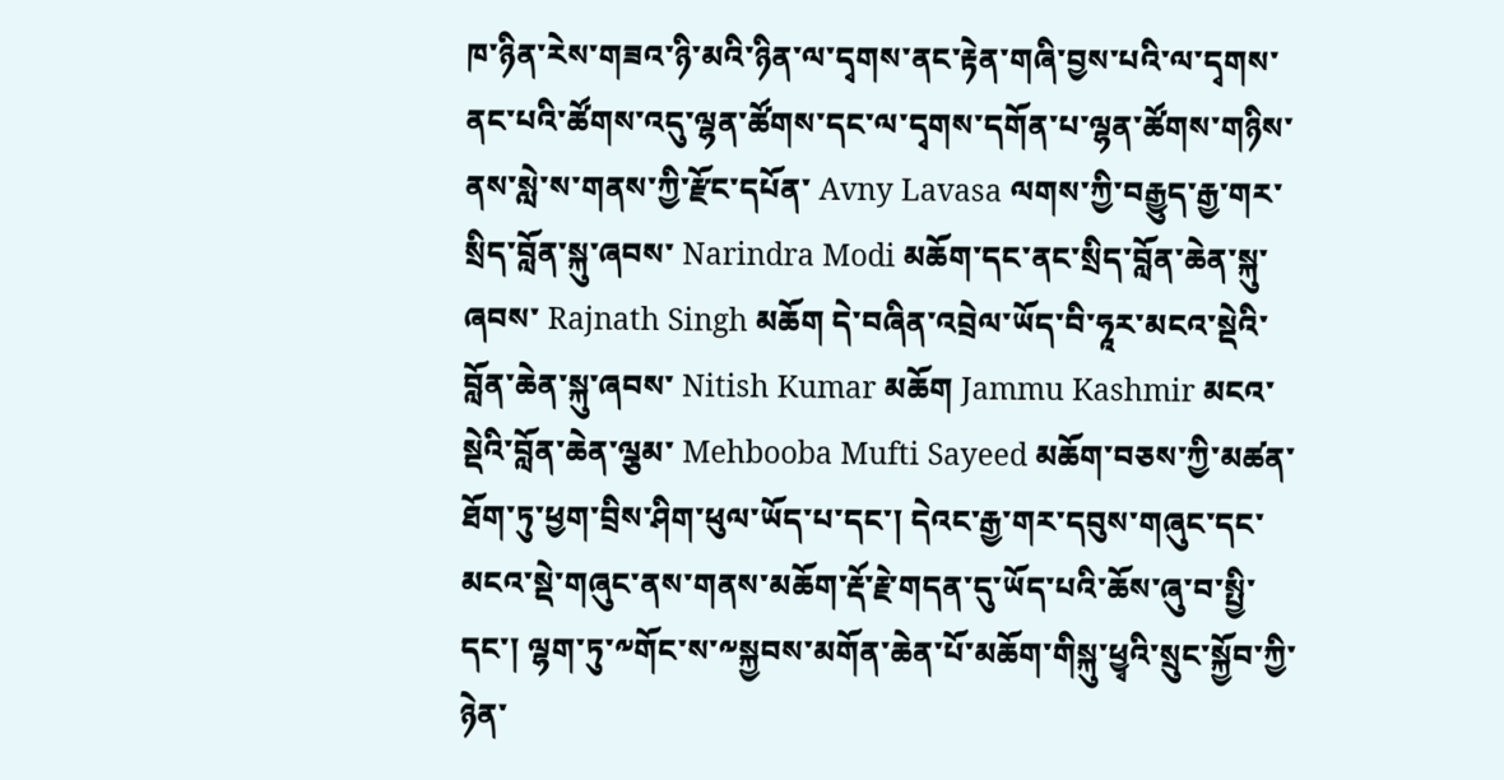ཁ་ཉིན་རེས་གཟའ་ཉི་མའི་ཉིན་ལ་དྭགས་ནང་རྟེན་གཞི་བྱས་པའི་ལ་དྭགས་ནང་པའི་ཚོགས་འདུ་ལྷན་ཚོགས་དང་ལ་དྭགས་དགོན་པ་ལྷན་ཚོགས་གཉིས་ནས་སླེ་ས་གནས་ཀྱི་རྫོང་དཔོན་ Avny Lavasa ལགས་ཀྱི་བརྒྱུད་རྒྱ་གར་སྲིད་བློན་སྐུ་ཞབས་ Narindra Modi མཆོག་དང་ནང་སྲིད་བློན་ཆེན་སྐུ་ཞབས་ Rajnath Singh མཆོག དེ་བཞིན་འབྲེལ་ཡོད་བི་ཧཱར་མངའ་སྡེའི་བློན་ཆེན་སྐུ་ཞབས་ Nitish Kumar མཆོག Jammu Kashmir མངའ་སྡེའི་བློན་ཆེན་ལྕམ་ Mehbooba Mufti Sayeed མཆོག་བཅས་ཀྱི་མཚན་ཐོག་ཏུ་ཕྱག་བྲིས་ཤིག་ཕུལ་ཡོད་པ་དང་། དེའང་རྒྱ་གར་དབུས་གཞུང་དང་མངའ་སྡེ་གཞུང་ནས་གནས་མཆོག་རྡོ་རྗེ་གདན་དུ་ཡོད་པའི་ཆོས་ཞུ་བ་སྤྱི་དང་། ལྷག་ཏུ་༸གོང་ས་༸སྐྱབས་མགོན་ཆེན་པོ་མཆོག་གིསྐུ་ཕྱྭའི་སྲུང་སྐྱོབ་ཀྱི་ཉེན་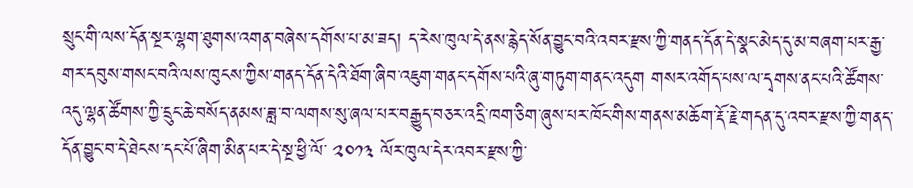སྲུང་གི་ལས་དོན་སྔར་ལྷག་ཐུགས་འགན་བཞེས་དགོས་པ་མ་ཟད། ད་རེས་ཁུལ་དེ་ནས་རྙེད་སོན་བྱུང་བའི་འབར་རྫས་ཀྱི་གནད་དོན་དེ་སྣང་མེད་དུ་མ་བཞག་པར་རྒྱ་གར་དབུས་གསང་བའི་ལས་ཁུངས་ཀྱིས་གནད་དོན་དེའི་ཐོག་ཞིབ་འཇུག་གནང་དགོས་པའི་ཞུ་གཏུག་གནང་འདུག གསར་འགོད་པས་ལ་དྭགས་ནང་པའི་ཚོགས་འདུ་ལྷན་ཚོགས་ཀྱི་དྲུང་ཆེ་བསོད་ནམས་ཟླ་བ་ལགས་སུ་ཞལ་པར་བརྒྱུད་བཅར་འདྲི་ཁག་ཅིག་ཞུས་པར་ཁོང་གིས་གནས་མཆོག་རྡོ་རྗེ་གདན་དུ་འབར་རྫས་ཀྱི་གནད་དོན་བྱུང་བ་དེ་ཐེངས་དང་པོ་ཞིག་མིན་པར་དེ་སྔ་ཕྱི་ལོ་ ༢༠༡༣ ལོར་ཁུལ་དེར་འབར་རྫས་ཀྱི་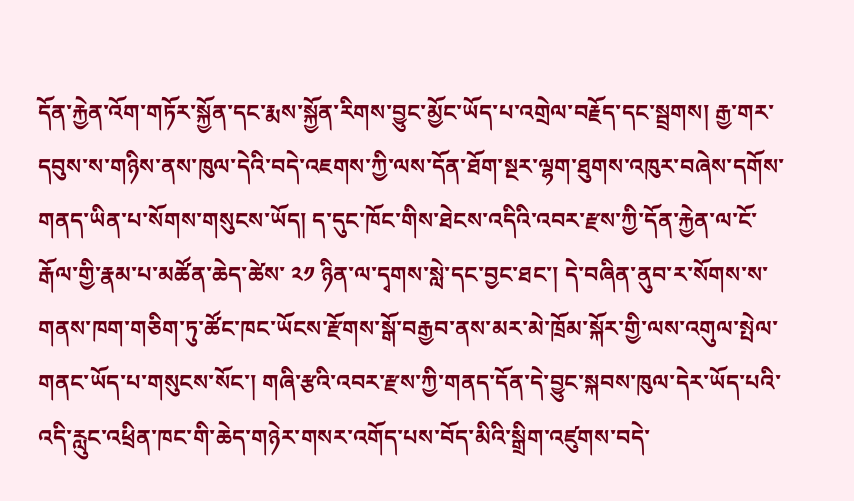དོན་རྐྱེན་འོག་གཏོར་སྐྱོན་དང་རྨས་སྐྱོན་རིགས་བྱུང་མྱོང་ཡོད་པ་འགྲེལ་བརྗོད་དང་སྦྲགས། རྒྱ་གར་དབུས་ས་གཉིས་ནས་ཁུལ་དེའི་བདེ་འཇགས་ཀྱི་ལས་དོན་ཐོག་སྔར་ལྷག་ཐུགས་འཁུར་བཞེས་དགོས་གནད་ཡིན་པ་སོགས་གསུངས་ཡོད། ད་དུང་ཁོང་གིས་ཐེངས་འདིའི་འབར་རྫས་ཀྱི་དོན་རྐྱེན་ལ་ངོ་རྒོལ་གྱི་རྣམ་པ་མཚོན་ཆེད་ཚེས་ ༢༡ ཉིན་ལ་དྭགས་སླེ་དང་བྱང་ཐང་། དེ་བཞིན་ནུབ་ར་སོགས་ས་གནས་ཁག་གཅིག་ཏུ་ཚོང་ཁང་ཡོངས་རྫོགས་སྒོ་བརྒྱབ་ནས་མར་མེ་ཁྲོམ་སྐོར་གྱི་ལས་འགུལ་སྤེལ་གནང་ཡོད་པ་གསུངས་སོང་། གཞི་རྩའི་འབར་རྫས་ཀྱི་གནད་དོན་དེ་བྱུང་སྐབས་ཁུལ་དེར་ཡོད་པའི་འདི་རླུང་འཕྲིན་ཁང་གི་ཆེད་གཉེར་གསར་འགོད་པས་བོད་མིའི་སྒྲིག་འཛུགས་བདེ་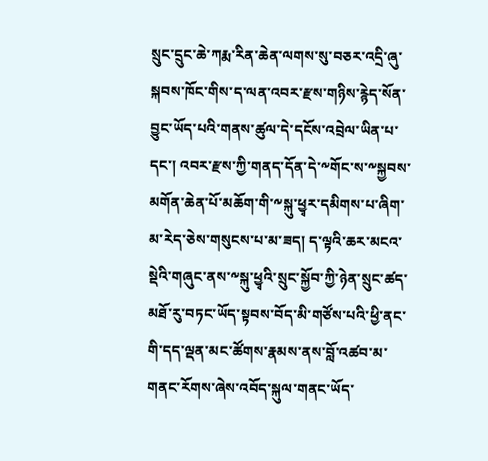སྲུང་དྲུང་ཆེ་ཀརྨ་རིན་ཆེན་ལགས་སུ་བཅར་འདྲི་ཞུ་སྐབས་ཁོང་གིས་ད་ལན་འབར་རྫས་གཉིས་རྙེད་སོན་བྱུང་ཡོད་པའི་གནས་ཚུལ་དེ་དངོས་འབྲེལ་ཡིན་པ་དང་། འབར་རྫས་ཀྱི་གནད་དོན་དེ་༸གོང་ས་༸སྐྱབས་མགོན་ཆེན་པོ་མཆོག་གི་༸སྐུ་ཕྱྭར་དམིགས་པ་ཞིག་མ་རེད་ཅེས་གསུངས་པ་མ་ཟད། ད་ལྟའི་ཆར་མངའ་སྡེའི་གཞུང་ནས་༸སྐུ་ཕྱྭའི་སྲུང་སྐྱོབ་ཀྱི་ཉེན་སྲུང་ཚད་མཐོ་རུ་བཏང་ཡོད་སྟབས་བོད་མི་གཙོས་པའི་ཕྱི་ནང་གི་དད་ལྡན་མང་ཚོགས་རྣམས་ནས་བློ་འཚབ་མ་གནང་རོགས་ཞེས་འབོད་སྐུལ་གནང་ཡོད་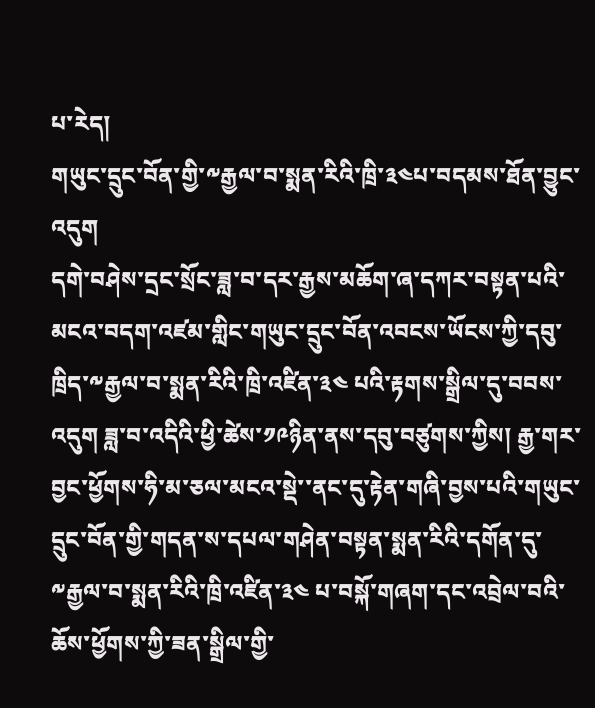པ་རེད།
གཡུང་དྲུང་བོན་གྱི་༸རྒྱལ་བ་སྨན་རིའི་ཁྲི་༣༤པ་བདམས་ཐོན་བྱུང་འདུག
དགེ་བཤེས་དྲང་སྲོང་ཟླ་བ་དར་རྒྱས་མཆོག་ཞ་དཀར་བསྟན་པའི་མངའ་བདག་འཛམ་གླིང་གཡུང་དྲུང་བོན་འབངས་ཡོངས་ཀྱི་དབུ་ཁྲིད་༸རྒྱལ་བ་སྨན་རིའི་ཁྲི་འཛིན་༣༤ པའི་རྟགས་སྒྲིལ་དུ་བབས་འདུག ཟླ་བ་འདིའི་ཕྱི་ཚེས་༡༩ཉིན་ནས་དབུ་བཙུགས་ཀྱིས། རྒྱ་གར་བྱང་ཕྱོགས་ཧི་མ་ཅལ་མངའ་སྡེ་་ནང་དུ་རྟེན་གཞི་བྱས་པའི་གཡུང་དྲུང་བོན་གྱི་གདན་ས་དཔལ་གཤེན་བསྟན་སྨན་རིའི་དགོན་དུ་ ༸རྒྱལ་བ་སྨན་རིའི་ཁྲི་འཛིན་༣༤ པ་བསྐོ་གཞག་དང་འབྲེལ་བའི་ཆོས་ཕྱོགས་ཀྱི་ཟན་སྒྲིལ་གྱི་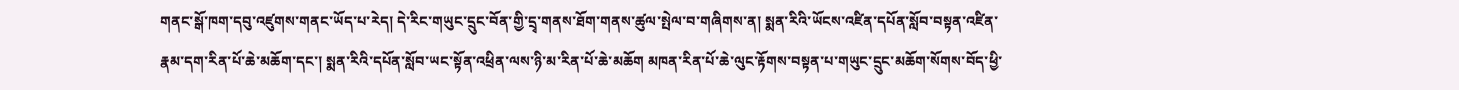གནང་སྒོ་ཁག་དབུ་འཛུགས་གནང་ཡོད་པ་རེད། དེ་རིང་གཡུང་དྲུང་བོན་གྱི་དྲྭ་གནས་ཐོག་གནས་ཚུལ་སྤེལ་བ་གཞིགས་ན། སྨན་རིའི་ཡོངས་འཛིན་དཔོན་སློབ་བསྟན་འཛིན་རྣམ་དག་རིན་པོ་ཆེ་མཆོག་དང་། སྨན་རིའི་དཔོན་སློབ་ཡང་སྟོན་འཕྲིན་ལས་ཉི་མ་རིན་པོ་ཆེ་མཆོག མཁན་རིན་པོ་ཆེ་ལུང་རྟོགས་བསྟན་པ་གཡུང་དྲུང་མཆོག་སོགས་བོད་ཕྱི་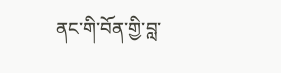ནང་གི་བོན་གྱི་བླ་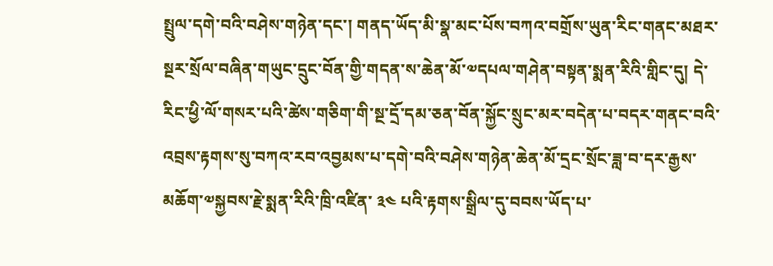སྤྲུལ་དགེ་བའི་བཤེས་གཉེན་དང་། གནད་ཡོད་མི་སྣ་མང་པོས་བཀའ་བགྲོས་ཡུན་རིང་གནང་མཐར་སྔར་སྲོལ་བཞིན་གཡུང་དྲུང་བོན་གྱི་གདན་ས་ཆེན་མོ་༧དཔལ་གཤེན་བསྟན་སྨན་རིའི་གླིང་དུ། དེ་རིང་ཕྱི་ལོ་གསར་པའི་ཚེས་གཅིག་གི་སྔ་དྲོ་དམ་ཅན་བོན་སྐྱོང་སྲུང་མར་བདེན་པ་བདར་གནང་བའི་འབྲས་རྟགས་སུ་བཀའ་རབ་འབྱམས་པ་དགེ་བའི་བཤེས་གཉེན་ཆེན་མོ་དྲང་སྲོང་ཟླ་བ་དར་རྒྱས་མཆོག་༧སྐྱབས་རྗེ་སྨན་རིའི་ཁྲི་འཛིན་ ༣༤ པའི་རྟགས་སྒྲིལ་དུ་བབས་ཡོད་པ་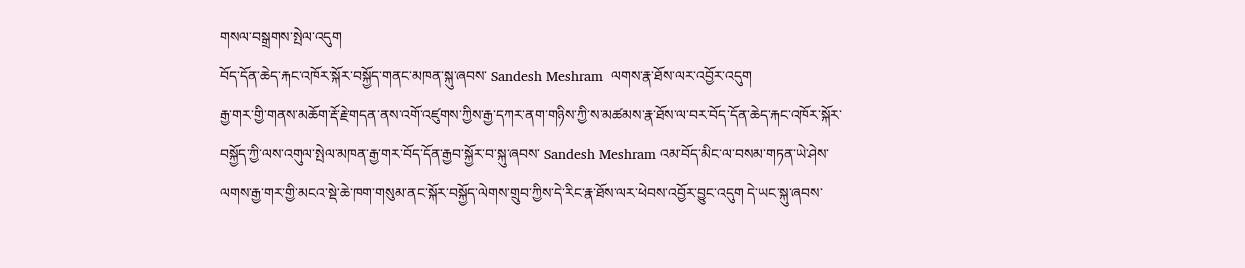གསལ་བསྒྲགས་སྤེལ་འདུག
བོད་དོན་ཆེད་རྐང་འཁོར་སྐོར་བསྐྱོད་གནང་མཁན་སྐུ་ཞབས་ Sandesh Meshram  ལགས་རྣ་ཐོས་ལར་འབྱོར་འདུག
རྒྱ་གར་གྱི་གནས་མཆོག་རྡོ་རྗེ་གདན་ནས་འགོ་འཛུགས་ཀྱིས་རྒྱ་དཀར་ནག་གཉིས་ཀྱི་ས་མཚམས་རྣ་ཐོས་ལ་བར་བོད་དོན་ཆེད་རྐང་འཁོར་སྐོར་བསྐྱོད་ཀྱི་ལས་འགུལ་སྤེལ་མཁན་རྒྱ་གར་བོད་དོན་རྒྱབ་སྐྱོར་བ་སྐུ་ཞབས་ Sandesh Meshram འམ་བོད་མིང་ལ་བསམ་གཏན་ཡེ་ཤེས་ལགས་རྒྱ་གར་གྱི་མངའ་སྡེ་ཆེ་ཁག་གསུམ་ནང་སྐོར་བསྐྱོད་ལེགས་གྲུབ་ཀྱིས་དེ་རིང་རྣ་ཐོས་ལར་ཕེབས་འབྱོར་བྱུང་འདུག དེ་ཡང་སྐུ་ཞབས་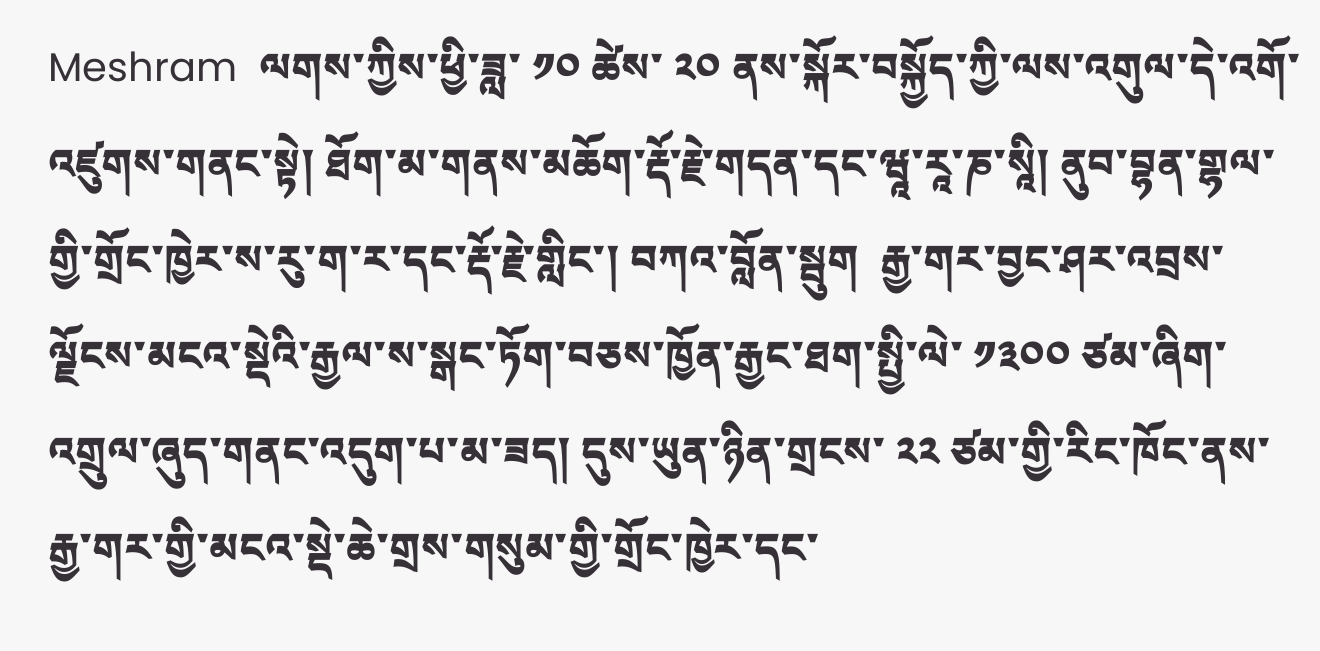Meshram  ལགས་ཀྱིས་ཕྱི་ཟླ་ ༡༠ ཚེས་ ༢༠ ནས་སྐོར་བསྐྱོད་ཀྱི་ལས་འགུལ་དེ་འགོ་འཛུགས་གནང་སྟེ། ཐོག་མ་གནས་མཆོག་རྡོ་རྗེ་གདན་དང་ཝཱ་རཱ་ཎ་སཱི། ནུབ་བྷན་གྷལ་གྱི་གྲོང་ཁྱེར་ས་རུ་ག་ར་དང་རྡོ་རྗེ་གླིང་། བཀའ་བློན་སྦུག  རྒྱ་གར་བྱང་ཤར་འབྲས་ལྗོངས་མངའ་སྡེའི་རྒྱལ་ས་སྒང་ཏོག་བཅས་ཁྱོན་རྒྱང་ཐག་སྤྱི་ལེ་ ༡༣༠༠ ཙམ་ཞིག་འགྲུལ་ཞུད་གནང་འདུག་པ་མ་ཟད། དུས་ཡུན་ཉིན་གྲངས་ ༢༢ ཙམ་གྱི་རིང་ཁོང་ནས་རྒྱ་གར་གྱི་མངའ་སྡེ་ཆེ་གྲས་གསུམ་གྱི་གྲོང་ཁྱེར་དང་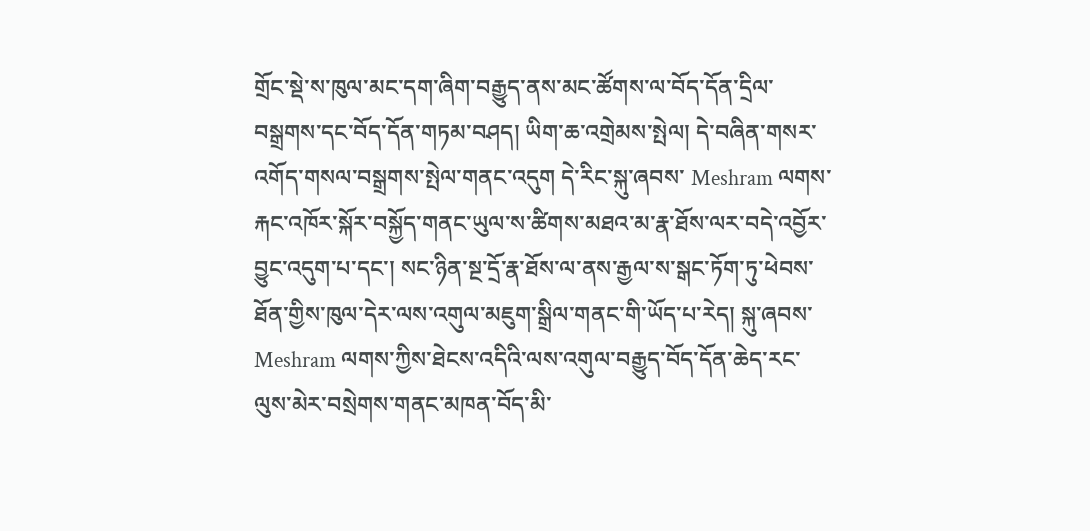གྲོང་སྡེ་ས་ཁུལ་མང་དག་ཞིག་བརྒྱུད་ནས་མང་ཚོགས་ལ་བོད་དོན་དྲིལ་བསྒྲགས་དང་བོད་དོན་གཏམ་བཤད། ཡིག་ཆ་འགྲེམས་སྤེལ། དེ་བཞིན་གསར་འགོད་གསལ་བསྒྲགས་སྤེལ་གནང་འདུག དེ་རིང་སྐུ་ཞབས་ Meshram ལགས་རྐང་འཁོར་སྐོར་བསྐྱོད་གནང་ཡུལ་ས་ཚིགས་མཐའ་མ་རྣ་ཐོས་ལར་བདེ་འབྱོར་བྱུང་འདུག་པ་དང་། སང་ཉིན་སྔ་དྲོ་རྣ་ཐོས་ལ་ནས་རྒྱལ་ས་སྒང་ཏོག་ཏུ་ཕེབས་ཐོན་གྱིས་ཁུལ་དེར་ལས་འགུལ་མཇུག་སྒྲིལ་གནང་གི་ཡོད་པ་རེད། སྐུ་ཞབས་ Meshram ལགས་ཀྱིས་ཐེངས་འདིའི་ལས་འགུལ་བརྒྱུད་བོད་དོན་ཆེད་རང་ལུས་མེར་བསྲེགས་གནང་མཁན་བོད་མི་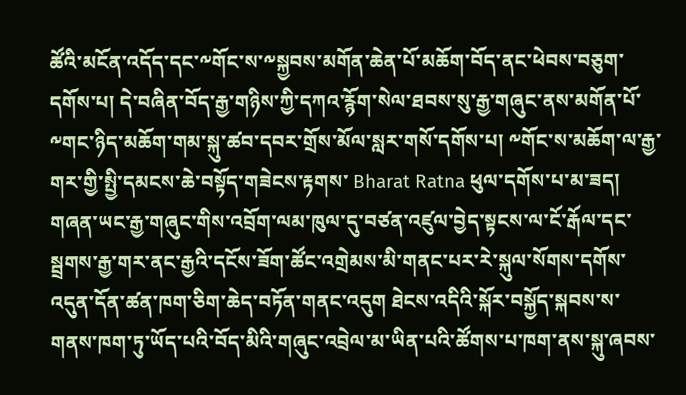ཚོའི་མངོན་འདོད་དང་༸གོང་ས་༸སྐྱབས་མགོན་ཆེན་པོ་མཆོག་བོད་ནང་ཕེབས་བཅུག་དགོས་པ། དེ་བཞིན་བོད་རྒྱ་གཉིས་ཀྱི་དཀའ་རྙོག་སེལ་ཐབས་སུ་རྒྱ་གཞུང་ནས་མགོན་པོ་༸གང་ཉིད་མཆོག་གམ་སྐུ་ཚབ་དབར་གྲོས་མོལ་སླར་གསོ་དགོས་པ། ༸གོང་ས་མཆོག་ལ་རྒྱ་གར་གྱི་སྤྱི་དམངས་ཆེ་བསྟོད་གཟེངས་རྟགས་ Bharat Ratna ཕུལ་དགོས་པ་མ་ཟད། གཞན་ཡང་རྒྱ་གཞུང་གིས་འབྲོག་ལམ་ཁུལ་དུ་བཙན་འཛུལ་བྱེད་སྟངས་ལ་ངོ་རྒོལ་དང་སྦྲགས་རྒྱ་གར་ནང་རྒྱའི་དངོས་ཟོག་ཚོང་འགྲེམས་མི་གནང་པར་རེ་སྐུལ་སོགས་དགོས་འདུན་དོན་ཚན་ཁག་ཅིག་ཆེད་བཏོན་གནང་འདུག ཐེངས་འདིའི་སྐོར་བསྐྱོད་སྐབས་ས་གནས་ཁག་ཏུ་ཡོད་པའི་བོད་མིའི་གཞུང་འབྲེལ་མ་ཡིན་པའི་ཚོགས་པ་ཁག་ནས་སྐུ་ཞབས་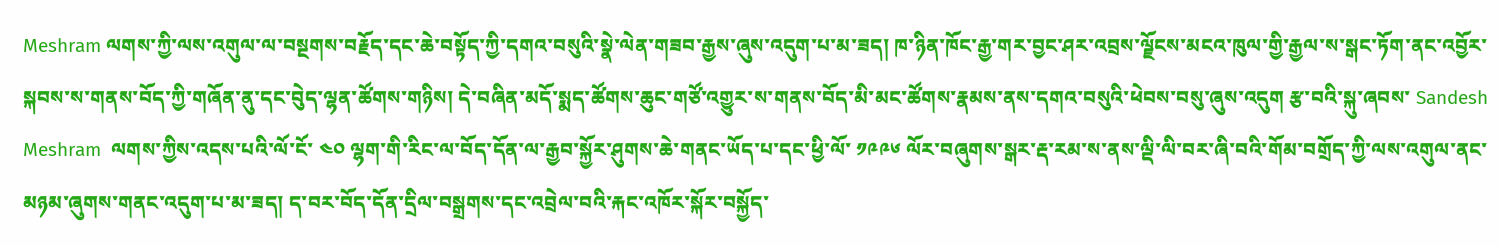Meshram ལགས་ཀྱི་ལས་འགུལ་ལ་བསྔགས་བརྗོད་དང་ཆེ་བསྟོད་ཀྱི་དགའ་བསུའི་སྣེ་ལེན་གཟབ་རྒྱས་ཞུས་འདུག་པ་མ་ཟད། ཁ་ཉིན་ཁོང་རྒྱ་གར་བྱང་ཤར་འབྲས་ལྗོངས་མངའ་ཁུལ་གྱི་རྒྱལ་ས་སྒང་ཏོག་ནང་འབྱོར་སྐབས་ས་གནས་བོད་ཀྱི་གཞོན་ནུ་དང་བེུད་ལྷན་ཚོགས་གཉིས། དེ་བཞིན་མདོ་སྨད་ཚོགས་ཆུང་གཙོ་འགྱུར་ས་གནས་བོད་མི་མང་ཚོགས་རྣམས་ནས་དགའ་བསུའི་ཕེབས་བསུ་ཞུས་འདུག རྩ་བའི་སྐུ་ཞབས་ Sandesh Meshram  ལགས་ཀྱིས་འདས་པའི་ལོ་ངོ་ ༤༠ ལྷག་གི་རིང་ལ་བོད་དོན་ལ་རྒྱབ་སྐྱོར་ཤུགས་ཆེ་གནང་ཡོད་པ་དང་ཕྱི་ལོ་ ༡༩༩༦ ལོར་བཞུགས་སྒར་རྡ་རམ་ས་ནས་ལྡི་ལི་བར་ཞི་བའི་གོམ་བགྲོད་ཀྱི་ལས་འགུལ་ནང་མཉམ་ཞུགས་གནང་འདུག་པ་མ་ཟད། ད་བར་བོད་དོན་དྲིལ་བསྒྲགས་དང་འབྲེལ་བའི་རྐང་འཁོར་སྐོར་བསྐྱོད་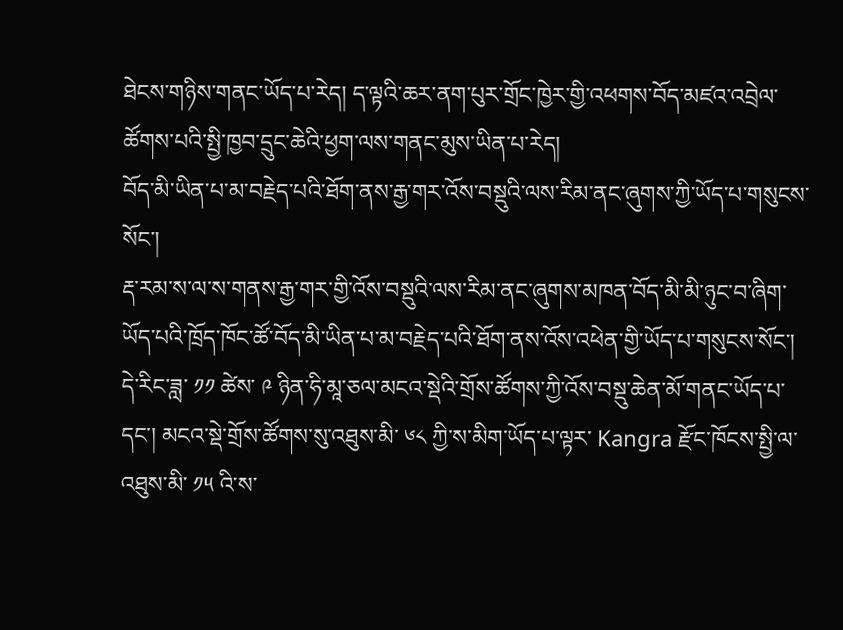ཐེངས་གཉིས་གནང་ཡོད་པ་རེད། ད་ལྟའི་ཆར་ནག་པུར་གྲོང་ཁྱེར་གྱི་འཕགས་བོད་མཛའ་འབྲེལ་ཚོགས་པའི་སྤྱི་ཁྱབ་དྲུང་ཆེའི་ཕྱག་ལས་གནང་མུས་ཡིན་པ་རེད།
བོད་མི་ཡིན་པ་མ་བརྗེད་པའི་ཐོག་ནས་རྒྱ་གར་འོས་བསྡུའི་ལས་རིམ་ནང་ཞུགས་ཀྱི་ཡོད་པ་གསུངས་སོང་།
རྡ་རམ་ས་ལ་ས་གནས་རྒྱ་གར་གྱི་འོས་བསྡུའི་ལས་རིམ་ནང་ཞུགས་མཁན་བོད་མི་མི་ཉུང་བ་ཞིག་ཡོད་པའི་ཁྲོད་ཁོང་ཚོ་བོད་མི་ཡིན་པ་མ་བརྗེད་པའི་ཐོག་ནས་འོས་འཕེན་གྱི་ཡོད་པ་གསུངས་སོང་། དེ་རིང་ཟླ་ ༡༡ ཚེས་ ༩ ཉིན་ཧི་མཱ་ཅལ་མངའ་སྡེའི་གྲོས་ཚོགས་ཀྱི་འོས་བསྡུ་ཆེན་མོ་གནང་ཡོད་པ་དང་། མངའ་སྡེ་གྲོས་ཚོགས་སུ་འཐུས་མི་ ༦༨ ཀྱི་ས་མིག་ཡོད་པ་ལྟར་ Kangra རྫོང་ཁོངས་སྤྱི་ལ་འཐུས་མི་ ༡༥ འི་ས་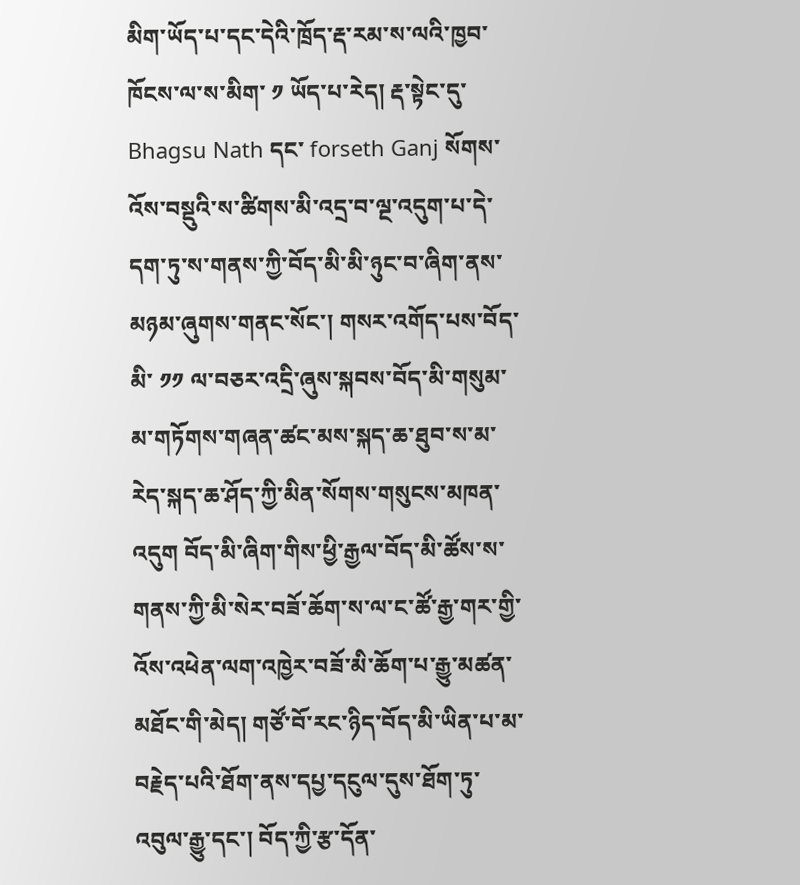མིག་ཡོད་པ་དང་དེའི་ཁྲོད་རྡ་རམ་ས་ལའི་ཁྱབ་ཁོངས་ལ་ས་མིག་ ༡ ཡོད་པ་རེད། རྡ་སྟེང་དུ་ Bhagsu Nath དང་ forseth Ganj སོགས་འོས་བསྡུའི་ས་ཚིགས་མི་འདྲ་བ་ལྔ་འདུག་པ་དེ་དག་ཏུ་ས་གནས་ཀྱི་བོད་མི་མི་ཉུང་བ་ཞིག་ནས་མཉམ་ཞུགས་གནང་སོང་། གསར་འགོད་པས་བོད་མི་ ༡༡ ལ་བཅར་འདྲི་ཞུས་སྐབས་བོད་མི་གསུམ་མ་གཏོགས་གཞན་ཚང་མས་སྐད་ཆ་ཐུབ་ས་མ་རེད་སྐད་ཆ་ཤོད་ཀྱི་མིན་སོགས་གསུངས་མཁན་འདུག བོད་མི་ཞིག་གིས་ཕྱི་རྒྱལ་བོད་མི་ཚོས་ས་གནས་ཀྱི་མི་སེར་བཟོ་ཆོག་ས་ལ་ང་ཚོ་རྒྱ་གར་གྱི་འོས་འཕེན་ལག་འཁྱེར་བཟོ་མི་ཆོག་པ་རྒྱུ་མཚན་མཐོང་གི་མེད། གཙོ་བོ་རང་ཉིད་བོད་མི་ཡིན་པ་མ་བརྗེད་པའི་ཐོག་ནས་དཔྱ་དངུལ་དུས་ཐོག་ཏུ་འབུལ་རྒྱུ་དང་། བོད་ཀྱི་རྩ་དོན་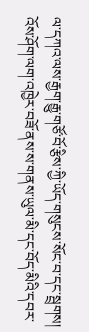ལ་དཀའ་ལས་རྒྱག་རྒྱུ་གཙོ་བོ་རྩིས་ཀྱི་ཡོད་གསུངས་སོང་བ་དང་སྦྲགས། འོས་ཤོག་ལག་འཁྱེར་བཟོ་ནས་ས་གནས་ཡུལ་མི་དང་བོད་མིའི་དབར་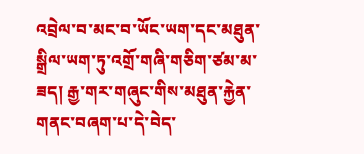འབྲེལ་བ་མང་བ་ཡོང་ཡག་དང་མཐུན་སྒྲིལ་ཡག་ཏུ་འགྲོ་གཞི་གཅིག་ཙམ་མ་ཟད། རྒྱ་གར་གཞུང་གིས་མཐུན་རྐྱེན་གནང་བཞག་པ་དེ་བེད་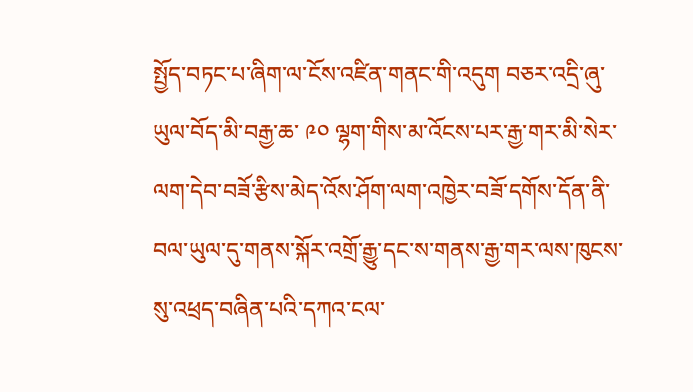སྤྱོད་བཏང་པ་ཞིག་ལ་ངོས་འཛིན་གནང་གི་འདུག བཅར་འདྲི་ཞུ་ཡུལ་བོད་མི་བརྒྱ་ཆ་ ༩༠ ལྷག་གིས་མ་འོངས་པར་རྒྱ་གར་མི་སེར་ལག་དེབ་བཟོ་རྩིས་མེད་འོས་ཤོག་ལག་འཁྱེར་བཟོ་དགོས་དོན་ནི་བལ་ཡུལ་དུ་གནས་སྐོར་འགྲོ་རྒྱུ་དང་ས་གནས་རྒྱ་གར་ལས་ཁུངས་སུ་འཕྲད་བཞིན་པའི་དཀའ་ངལ་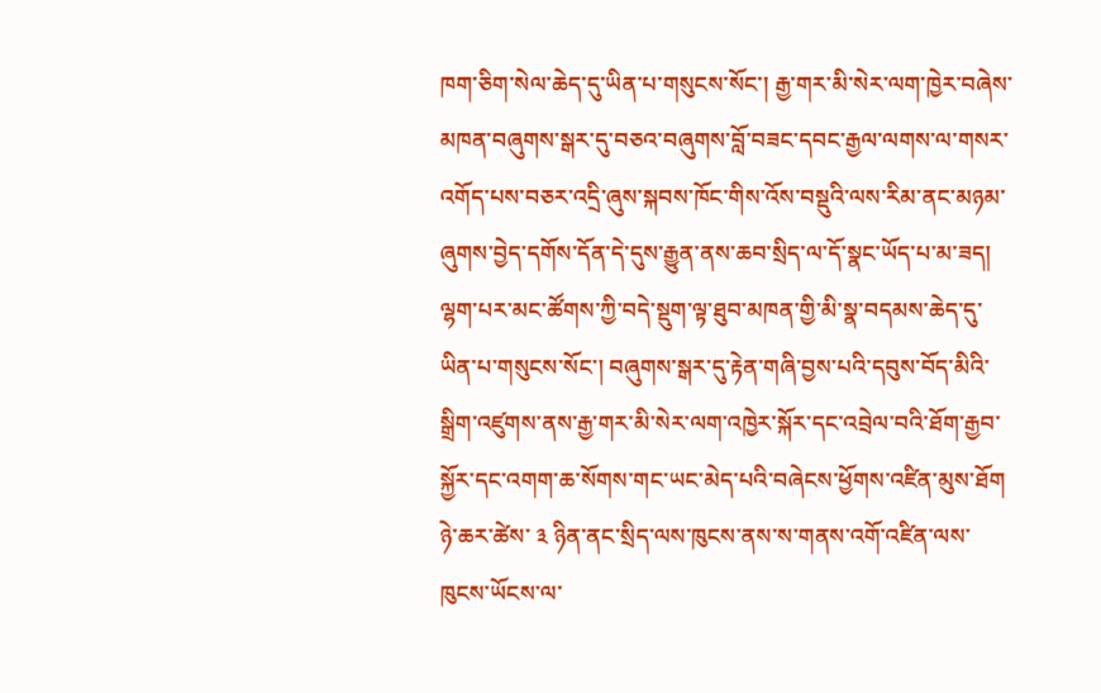ཁག་ཅིག་སེལ་ཆེད་དུ་ཡིན་པ་གསུངས་སོང་། རྒྱ་གར་མི་སེར་ལག་ཁྱེར་བཞེས་མཁན་བཞུགས་སྒར་དུ་བཅའ་བཞུགས་བློ་བཟང་དབང་རྒྱལ་ལགས་ལ་གསར་འགོད་པས་བཅར་འདྲི་ཞུས་སྐབས་ཁོང་གིས་འོས་བསྡུའི་ལས་རིམ་ནང་མཉམ་ཞུགས་བྱེད་དགོས་དོན་དེ་དུས་རྒྱུན་ནས་ཆབ་སྲིད་ལ་དོ་སྣང་ཡོད་པ་མ་ཟད། ལྷག་པར་མང་ཚོགས་ཀྱི་བདེ་སྡུག་ལྟ་ཐུབ་མཁན་གྱི་མི་སྣ་བདམས་ཆེད་དུ་ཡིན་པ་གསུངས་སོང་། བཞུགས་སྒར་དུ་རྟེན་གཞི་བྱས་པའི་དབུས་བོད་མིའི་སྒྲིག་འཛུགས་ནས་རྒྱ་གར་མི་སེར་ལག་འཁྱེར་སྐོར་དང་འབྲེལ་བའི་ཐོག་རྒྱབ་སྐྱོར་དང་འགག་ཆ་སོགས་གང་ཡང་མེད་པའི་བཞེངས་ཕྱོགས་འཛིན་མུས་ཐོག ཉེ་ཆར་ཚེས་ ༣ ཉིན་ནང་སྲིད་ལས་ཁུངས་ནས་ས་གནས་འགོ་འཛིན་ལས་ཁུངས་ཡོངས་ལ་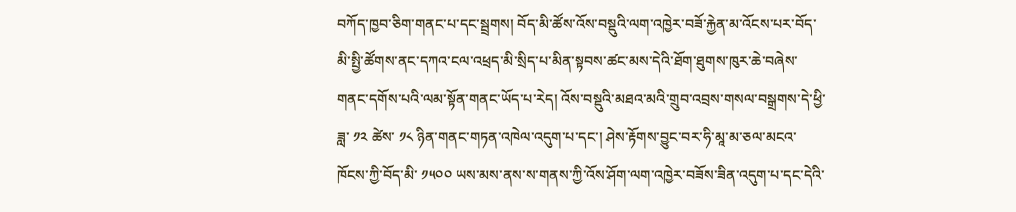བཀོད་ཁྱབ་ཅིག་གནང་པ་དང་སྦྲགས། བོད་མི་ཚོས་འོས་བསྡུའི་ལག་འཁྱེར་བཟོ་རྐྱེན་མ་འོངས་པར་བོད་མི་སྤྱི་ཚོགས་ནང་དཀའ་ངལ་འཕྲད་མི་སྲིད་པ་མིན་སྟབས་ཚང་མས་དེའི་ཐོག་ཐུགས་ཁུར་ཆེ་བཞེས་གནང་དགོས་པའི་ལམ་སྟོན་གནང་ཡོད་པ་རེད། འོས་བསྡུའི་མཐའ་མའི་གྲུབ་འབྲས་གསལ་བསྒྲགས་དེ་ཕྱི་ཟླ་ ༡༢ ཚེས་ ༡༨ ཉིན་གནང་གཏན་འཁེལ་འདུག་པ་དང་། ཤེས་རྟོགས་བྱུང་བར་ཧི་མཱ་མ་ཅལ་མངའ་ཁོངས་ཀྱི་བོད་མི་ ༡༥༠༠ ཡས་མས་ནས་ས་གནས་ཀྱི་འོས་ཤོག་ལག་འཁྱེར་བཟོས་ཟིན་འདུག་པ་དང་དེའི་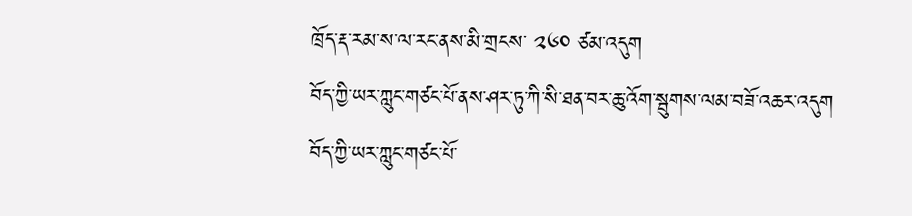ཁྲོད་རྡ་རམ་ས་ལ་རང་ནས་མི་གྲངས་ ༢༦༠ ཙམ་འདུག
བོད་ཀྱི་ཡར་ཀླུང་གཙང་པོ་ནས་ཤར་ཏུ་ཀི་སི་ཐན་བར་ཆུ་འོག་སྦུགས་ལམ་བཟོ་འཆར་འདུག
བོད་ཀྱི་ཡར་ཀླུང་གཙང་པོ་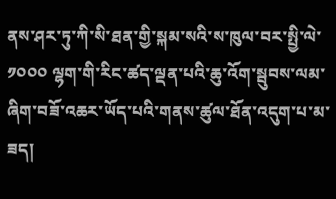ནས་ཤར་ཏུ་ཀི་སི་ཐན་གྱི་སྐམ་སའི་ས་ཁུལ་བར་སྤྱི་ལེ་ ༡༠༠༠ ལྷག་གི་རིང་ཚད་ལྡན་པའི་ཆུ་འོག་སྦུབས་ལམ་ཞིག་བཟོ་འཆར་ཡོད་པའི་གནས་ཚུལ་ཐོན་འདུག་པ་མ་ཟད།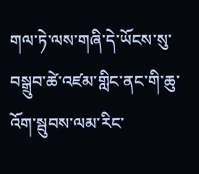གལ་ཏེ་ལས་གཞི་དེ་ཡོངས་སུ་བསྒྲུབ་ཚེ་འཛམ་གླིང་ནང་གི་ཆུ་འོག་སྦུབས་ལམ་རིང་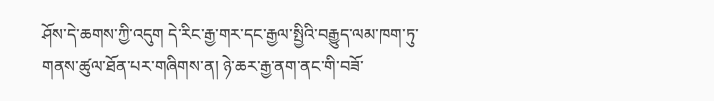ཤོས་དེ་ཆགས་ཀྱི་འདུག དེ་རིང་རྒྱ་གར་དང་རྒྱལ་སྤྱིའི་བརྒྱུད་ལམ་ཁག་ཏུ་གནས་ཚུལ་ཐོན་པར་གཞིགས་ན། ཉེ་ཆར་རྒྱ་ནག་ནང་གི་བཟོ་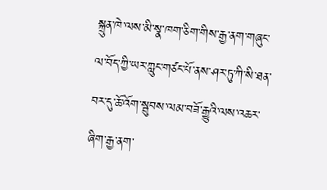སྐྲུན་ཁེ་ལས་མི་སྣ་ཁག་ཅིག་གིས་རྒྱ་ནག་གཞུང་ལ་བོད་ཀྱི་ཡར་ཀླུང་གཙང་པོ་ནས་ཤར་ཏུ་ཀི་སི་ཐན་བར་དུ་ཆོ་འོག་སྦུབས་ལམ་བཟོ་རྒྱུའི་ལས་འཆར་ཞིག་རྒྱ་ནག་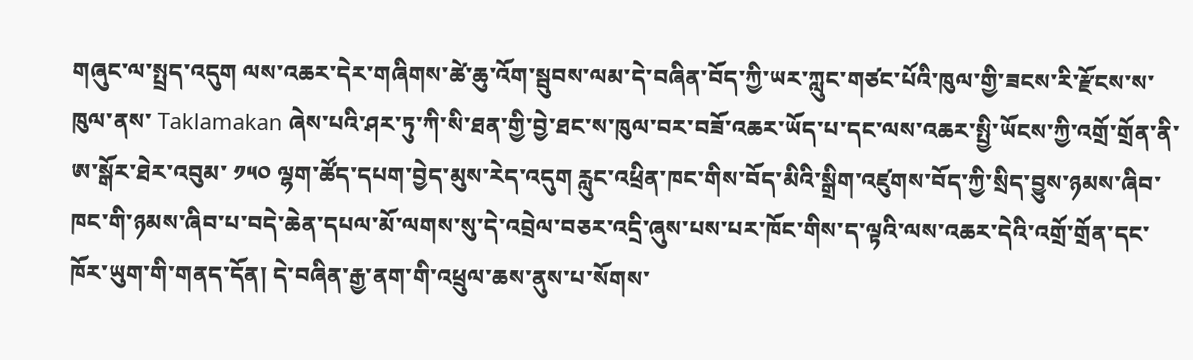གཞུང་ལ་སྤྲད་འདུག ལས་འཆར་དེར་གཞིགས་ཚེ་ཆུ་འོག་སྦུབས་ལམ་དེ་བཞིན་བོད་ཀྱི་ཡར་ཀླུང་གཙང་པོའི་ཁུལ་གྱི་ཟངས་རི་རྫོངས་ས་ཁུལ་ནས་ Taklamakan ཞེས་པའི་ཤར་ཏུ་ཀི་སི་ཐན་གྱི་བྱེ་ཐང་ས་ཁུལ་བར་བཟོ་འཆར་ཡོད་པ་དང་ལས་འཆར་སྤྱི་ཡོངས་ཀྱི་འགྲོ་གྲོན་ནི་ཨ་སྒོར་ཐེར་འབུམ་ ༡༥༠ ལྷག་ཚོད་དཔག་བྱེད་མུས་རེད་འདུག རླུང་འཕྲིན་ཁང་གིས་བོད་མིའི་སྒྲིག་འཛུགས་བོད་ཀྱི་སྲིད་བྱུས་ཉམས་ཞིབ་ཁང་གི་ཉམས་ཞིབ་པ་བདེ་ཆེན་དཔལ་མོ་ལགས་སུ་དེ་འབྲེལ་བཅར་འདྲི་ཞུས་པས་པར་ཁོང་གིས་ད་ལྟའི་ལས་འཆར་དེའི་འགྲོ་གྲོན་དང་ཁོར་ཡུག་གི་གནད་དོན། དེ་བཞིན་རྒྱ་ནག་གི་འཕྲུལ་ཆས་ནུས་པ་སོགས་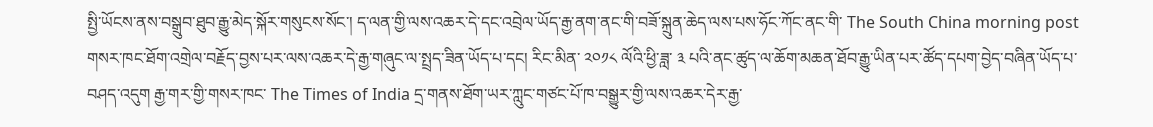སྤྱི་ཡོངས་ནས་བསྒྲུབ་ཐུབ་རྒྱུ་མེད་སྐོར་གསུངས་སོང་། ད་ལན་གྱི་ལས་འཆར་དེ་དང་འབྲེལ་ཡོད་རྒྱ་ནག་ནང་གི་བཟོ་སྐྲུན་ཆེད་ལས་པས་ཧོང་ཀོང་ནང་གི་ The South China morning post གསར་ཁང་ཐོག་འགྲེལ་བརྗོད་བྱས་པར་ལས་འཆར་དེ་རྒྱ་གཞུང་ལ་སྤྲད་ཟིན་ཡོད་པ་དང། རིང་མིན་ ༢༠༡༨ ལོའི་ཕྱི་ཟླ་ ༣ པའི་ནང་ཚུད་ལ་ཆོག་མཆན་ཐོབ་རྒྱུ་ཡིན་པར་ཚོད་དཔག་བྱེད་བཞིན་ཡོད་པ་བཤད་འདུག རྒྱ་གར་གྱི་གསར་ཁང་ The Times of India དྲ་གནས་ཐོག་ཡར་ཀླུང་གཙང་པོ་ཁ་བསྒྱུར་གྱི་ལས་འཆར་དེར་རྒྱ་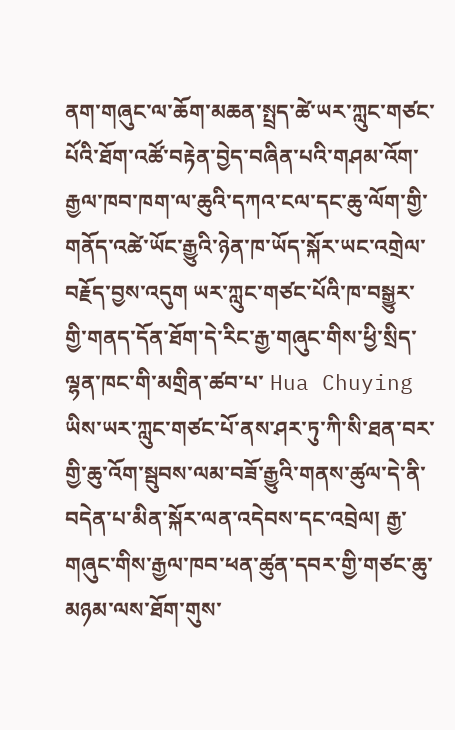ནག་གཞུང་ལ་ཆོག་མཆན་སྤྲད་ཚེ་ཡར་ཀླུང་གཙང་པོའི་ཐོག་འཚོ་བརྟེན་བྱེད་བཞིན་པའི་གཤམ་འོག་རྒྱལ་ཁབ་ཁག་ལ་ཆུའི་དཀའ་ངལ་དང་ཆུ་ལོག་གྱི་གནོད་འཚེ་ཡོང་རྒྱུའི་ཉེན་ཁ་ཡོད་སྐོར་ཡང་འགྲེལ་བརྗོད་བྱས་འདུག ཡར་ཀླུང་གཙང་པོའི་ཁ་བསྒྱུར་གྱི་གནད་དོན་ཐོག་དེ་རིང་རྒྱ་གཞུང་གིས་ཕྱི་སྲིད་ལྷན་ཁང་གི་མགྲིན་ཚབ་པ་ Hua Chuying ཡིས་ཡར་ཀླུང་གཙང་པོ་ནས་ཤར་ཏུ་ཀི་སི་ཐན་བར་གྱི་ཆུ་འོག་སྦུབས་ལམ་བཟོ་རྒྱུའི་གནས་ཚུལ་དེ་ནི་བདེན་པ་མིན་སྐོར་ལན་འདེབས་དང་འབྲེལ། རྒྱ་གཞུང་གིས་རྒྱལ་ཁབ་ཕན་ཚུན་དབར་གྱི་གཙང་ཆུ་མཉམ་ལས་ཐོག་གུས་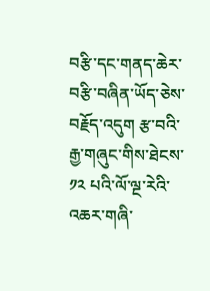བརྩི་དང་གནད་ཆེར་བརྩི་བཞིན་ཡོད་ཅེས་བརྗོད་འདུག རྩ་བའི་རྒྱ་གཞུང་གིས་ཐེངས་ ༡༢ པའི་ལོ་ལྔ་རེའི་འཆར་གཞི་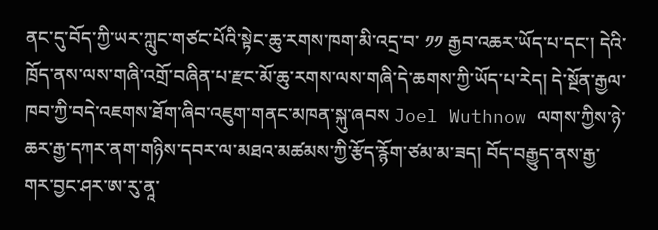ནང་དུ་བོད་ཀྱི་ཡར་ཀླུང་གཙང་པོའི་སྟེང་ཆུ་རགས་ཁག་མི་འདྲ་བ་ ༡༡ རྒྱབ་འཆར་ཡོད་པ་དང་། དེའི་ཁྲོད་ནས་ལས་གཞི་འགྲོ་བཞིན་པ་རྫང་མོ་ཆུ་རགས་ལས་གཞི་དེ་ཆགས་ཀྱི་ཡོད་པ་རེད། དེ་སྔོན་རྒྱལ་ཁབ་ཀྱི་བདེ་འཇགས་ཐོག་ཞིབ་འཇུག་གནང་མཁན་སྐུ་ཞབས Joel Wuthnow ལགས་ཀྱིས་ཉེ་ཆར་རྒྱ་དཀར་ནག་གཉིས་དབར་ལ་མཐའ་མཚམས་ཀྱི་རྩོད་རྙོག་ཙམ་མ་ཟད། བོད་བརྒྱུད་ནས་རྒྱ་གར་བྱང་ཤར་ཨ་རུ་ནཱ་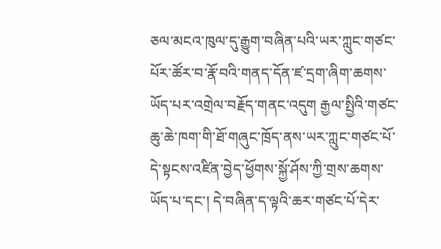ཅལ་མངའ་ཁུལ་དུ་རྒྱུག་བཞིན་པའི་ཡར་ཀླུང་གཙང་པོར་ཚོར་བ་རྣོ་བའི་གནད་དོན་ཛ་དྲག་ཞིག་ཆགས་ཡོད་པར་འགྲེལ་བརྗོད་གནང་འདུག རྒྱལ་སྤྱིའི་གཙང་ཆུ་ཆེ་ཁག་གི་ཐོ་གཞུང་ཁྲོད་ནས་ཡར་ཀླུང་གཙང་པོ་དེ་སྟངས་འཛིན་བྱེད་ཕྱོགས་སྐྱོ་ཤོས་ཀྱི་གྲས་ཆགས་ཡོད་པ་དང་། དེ་བཞིན་ད་ལྟའི་ཆར་གཙང་པོ་དེར་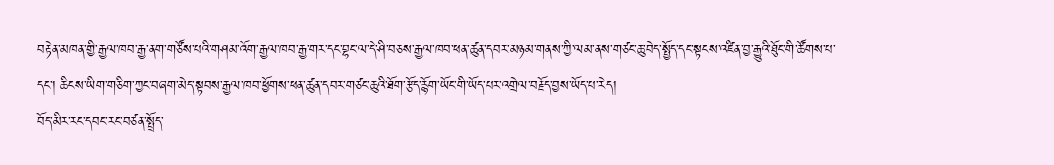བརྟེན་མཁན་གྱི་རྒྱལ་ཁབ་རྒྱ་ནག་གཙོས་པའི་གཤམ་འོག་རྒྱལ་ཁབ་རྒྱ་གར་དང་བྷང་ལ་དེ་ཤི་བཅས་རྒྱལ་ཁབ་ཕན་ཚུན་དབར་མཉམ་གནས་ཀྱི་ལམ་ནས་གཙང་ཆུ་བེད་སྤྱོད་དང་སྟངས་འཛིན་བྱ་རྒྱུའི་ཐོུང་གི་ཚོགས་པ་དང་། ཆིངས་ཡིག་གཅིག་ཀྱང་བཞག་མེད་སྟབས་རྒྱལ་ཁབ་ཕྱོགས་ཕན་ཚུན་དབར་གཙང་ཆུའི་ཐོག་རྩོད་རྙོག་ཡོང་གི་ཡོད་པར་འགྲེལ་བརྗོད་བྱས་ཡོད་པ་རེད།
བོད་མིར་རང་དབང་རང་བཙན་སྤྲོད་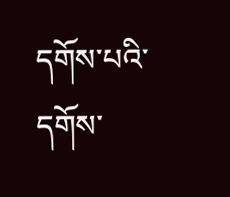དགོས་པའི་དགོས་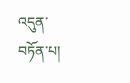འདུན་བཏོན་པ།